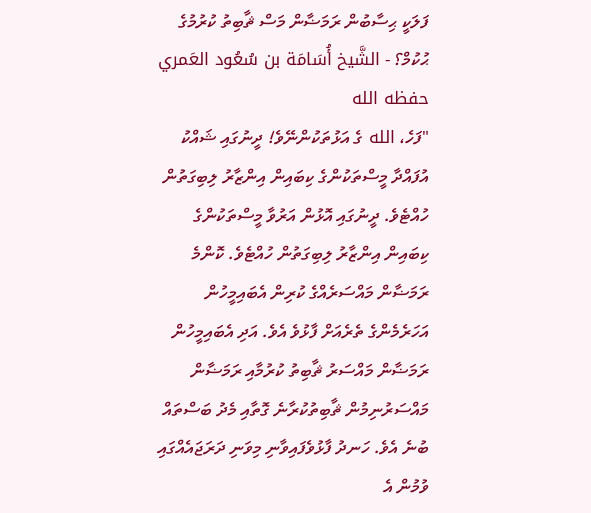ފަލަކީ ޙިސާބުން ރަމަޟާން މަސް ޘާބިތު ކުރުމުގެ ޙުކުމް؟ - الشَّيخ أُسَامَة بن سُعُود العَمري حفظه الله
"ފަހެ، الله ގެ އަޅުތަކުންނޭވެ! ދީނުގައި ޝައްކު އުފައްދާ މީސްތަކުންގެ ކިބައިން އިންޒާރު ލިބިގަތުން ހުއްޓެވެ. ދީނުގައި އޮޅުން އަރުވާ މީސްތަކުންގެ ކިބައިން އިންޒާރު ލިބިގަތުން ހުއްޓެވެ. ކޮންމެ ރަމަޟާން މައްސަރެއްގެ ކުރިން އެބައިމީހުން އަހަރެމެންގެ ތެރެއަށް ފާޅުވެ އެވެ. އަދި އެބައިމީހުން ރަމަޟާން މައްސަރު ޘާބިތު ކުރުމާއި ރަމަޟާން މައްސަރުނިމުން ޘާބިތުކުރާނެ ގޮތާއި މެދު ބަސްތައް ބުނެ އެވެ. ހަނދު ފާޅުވެފައިވާނި މިވަނި ދަރަޖައެއްގައި ވުމުން އެ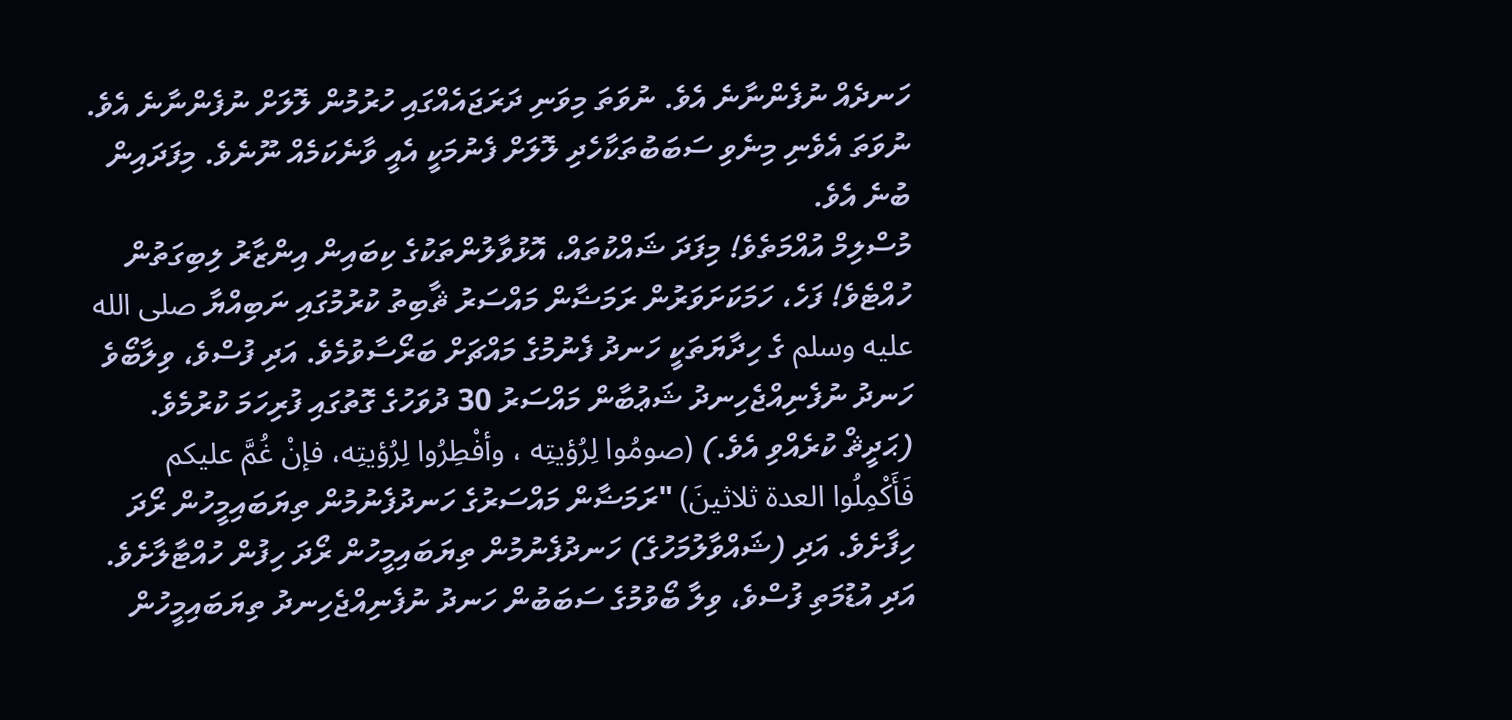ހަނދެއް ނުފެންނާނެ އެވެ. ނުވަތަ މިވަނި ދަރަޖައެއްގައި ހުރުމުން ލޮލަށް ނުފެންނާނެ އެވެ. ނުވަތަ އެވެނި މިނެވި ސަބަބުތަކާހެދި ލޮލަށް ފެނުމަކީ އެއީ ވާނެކަމެއް ނޫނެވެ. މިފަދައިން ބުނެ އެވެ.
މުސްލިމް އުއްމަތެވެ! މިފަދަ ޝައްކުތައް، އޮޅުވާލުންތަކުގެ ކިބައިން އިންޒާރު ލިބިގަތުން ހުއްޓެވެ! ފަހެ، ހަމަކަށަވަރުން ރަމަޟާން މައްސަރު ޘާބިތު ކުރުމުގައި ނަބިއްޔާ صلى الله عليه وسلم ގެ ހިދާޔަތަކީ ހަނދު ފެނުމުގެ މައްޗަށް ބަރޯސާވުމެވެ. އަދި ފުސްވެ، ވިލާބޯވެ ހަނދު ނުފެނިއްޖެހިނދު ޝަޢުބާން މައްސަރު 30 ދުވަހުގެ ގޮތުގައި ފުރިހަމަ ކުރުމެވެ. (ޙަދީޘް ކުރެއްވި އެވެ.) (صومُوا لِرُؤيتِه ، وأفْطِرُوا لِرُؤيتِه، فإنْ غُمَّ عليكم فَأَكْمِلُوا العدة ثلاثينَ) "ރަމަޟާން މައްސަރުގެ ހަނދުފެނުމުން ތިޔަބައިމީހުން ރޯދަ ހިފާށެވެ. އަދި (ޝައްވާލުމަހުގެ) ހަނދުފެނުމުން ތިޔަބައިމީހުން ރޯދަ ހިފުން ހުއްޓާލާށެވެ. އަދި އުޑުމަތި ފުސްވެ، ވިލާ ބޯވުމުގެ ސަބަބުން ހަނދު ނުފެނިއްޖެހިނދު ތިޔަބައިމީހުން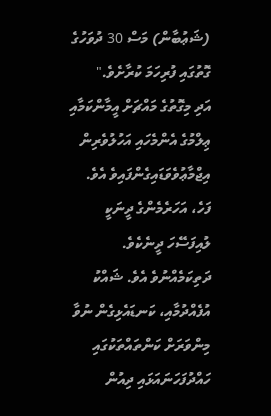(ޝަޢުބާން) މަސް 30 ދުވަހުގެ ގޮތުގައި ފުރިހަމަ ކުރާށެވެ."
އަދި މިގޮތުގެ މައްޗަށް އީމާންކަމާއި ޢިލްމުގެ އެންމެހައި އަހުލުވެރިން އިޖްމާޢުވެވަޑައިގެންފައިވެ އެވެ. ފަހެ، އަހަރެމެންގެ ދީނަކީ ލުއިފަސޭހަ ދީނެކެވެ. ދަތިކަމެއްނުވެ އެވެ. ޝައްކު އުފެއްދުމާއި، ކަނޑައެޅިގެން ނުވާ މިންވަރަށް ކަންތައްތަކުގައި ހައްދުފަހަނައަޅައި ދިއުން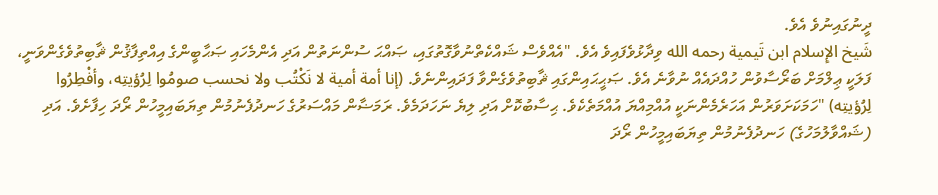ދީނުގައިނުވެ އެވެ.
شَيخ الإِسلام ابن تَيمية رحمه الله ވިދާޅުވެފައިވެ އެވެ. "އެއްވެސް ޝައްކެތްނުވާގޮތުގައި، ޞައްޙަ ސުންނަތުން އަދި އެންމެހައި ޞަޙާބީންގެ އިއްތިފާޤުން ޘާބިތުވެގެންވަނީ، ފަލަކީ ޢިލްމަށް ބަރޯސާވުން ހުއްދައެއް ނުވާނެ އެވެ. ޞަޙީޙައިންގައި ޘާބިތުވެގެންވާ ފަދައިންނެވެ. (إنا أمة أمية لا نَكْتُب ولا نحسب صومُوا لِرُؤيتِه، وأفْطِرُوا لِرُؤيتِه) "ހަމަކަށަވަރުން އަހަރެމެންނަކީ އުއްމިއްޔަ އުއްމަތެކެވެ. ޙިސާބުކޮށް އަދި ލިޔެ ނަހަދަމެވެ. ރަމަޟާން މައްސަރުގެ ހަނދުފެނުމުން ތިޔަބައިމީހުން ރޯދަ ހިފާށެވެ. އަދި (ޝައްވާލުމަހުގެ) ހަނދުފެނުމުން ތިޔަބައިމީހުން ރޯދަ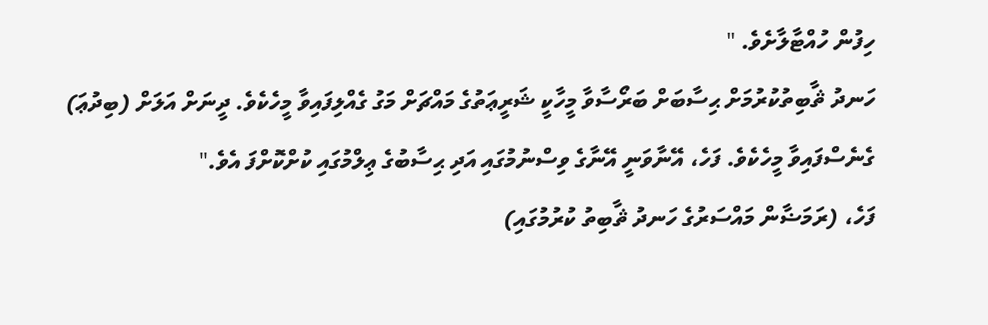ހިފުން ހުއްޓާލާށެވެ. "
ހަނދު ޘާބިތުކުރުމަށް ޙިސާބަށް ބަރޯސާވާ މީހާކީ ޝަރީޢަތުގެ މައްޗަށް މަގު ގެއްލިފައިވާ މީހެކެވެ. ދީނަށް އަލަށް (ބިދުޢަ) ގެނެސްފައިވާ މީހެކެވެ. ފަހެ، އޭނާވަނީ އޭނާގެ ވިސްނުމުގައި އަދި ޙިސާބުގެ ޢިލްމުގައި ކުށްކޮށްފަ އެވެ."
ފަހެ، (ރަމަޟާން މައްސަރުގެ ހަނދު ޘާބިތު ކުރުމުގައި)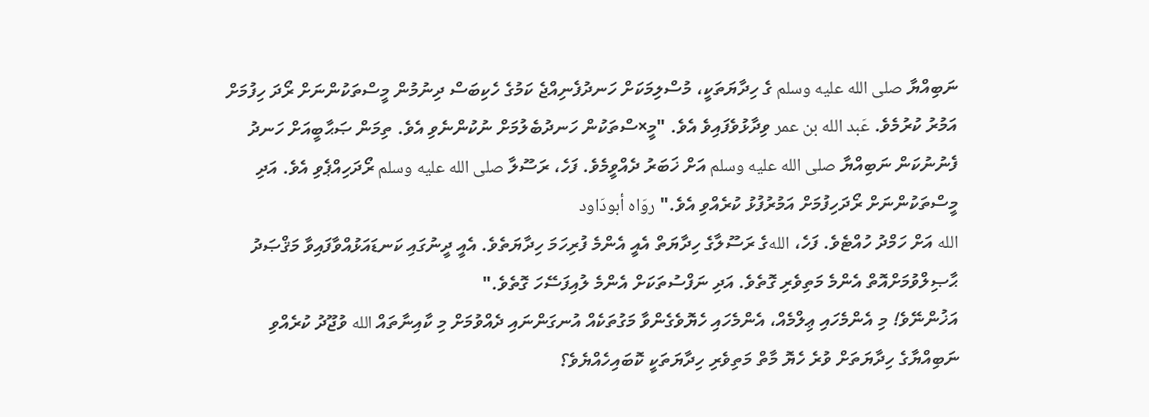ނަބިއްޔާ صلى الله عليه وسلم ގެ ހިދާޔަތަކީ، މުސްލިމަކަށް ހަނދުފެނިއްޖެ ކަމުގެ ހެކިބަސް ދިނުމުން މީސްތަކުންނަށް ރޯދަ ހިފުމަށް އަމުރު ކުރުމެވެ. عَبد الله بن عمر ވިދާޅުވެފައިވެ އެވެ. "މީ×ސްތަކުން ހަނދުބެލުމަށް ނުކުންނެވި އެވެ. ތިމަން ޞަޙާބީއަށް ހަނދު ފެނުނުކަން ނަބިއްޔާ صلى الله عليه وسلم އަށް ޚަބަރު ދެއްވީމެވެ. ފަހެ، ރަސޫލާ صلى الله عليه وسلم ރޯދަހިއްޕެވި އެވެ. އަދި މީސްތަކުންނަށް ރޯދަހިފުމަށް އަމުރުފުޅު ކުރެއްވި އެވެ." روَاه أبودَاود
الله އަށް ހަމްދު ހުއްޓެވެ. ފަހެ، اللهގެ ރަސޫލާގެ ހިދާޔަތް އެއީ އެންމެ ފުރިހަމަ ހިދާޔަތެވެ. އެއީ ދީނުގައި ކަނޑައަޅުއްވާފައިވާ މަޤްޞަދު ޙާޞިލްވުމަށްއޮތް އެންމެ މަތިވެރި ގޮތެވެ. އަދި ނަފްސުތަކަށް އެންމެ ލުއިފަސޭހަ ގޮތެވެ."
އަޚުންނޭވެ! މި އެންމެހައި ޢިލްމެއް، އެންމެހައި ހެޔޮވެގެންވާ މަގުތަކެއް އުނގަންނައި ދެއްވުމަށް މި ކާއިނާތައް الله ވުޖޫދު ކުރެއްވި ނަބިއްޔާގެ ހިދާޔަތަށް ވުރެ ހެޔޮ މާތް މަތިވެރި ހިދާޔަތަކީ ކޮބައިހެއްޔެވެ؟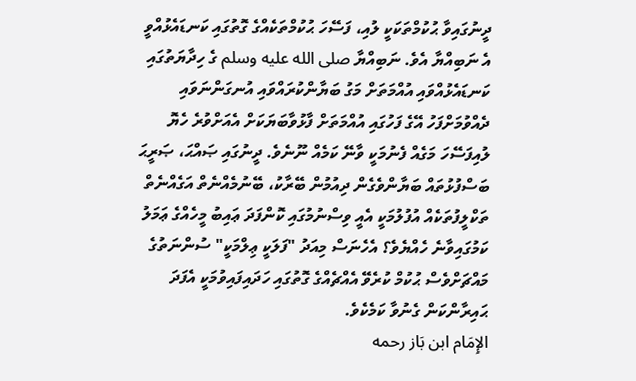ދީނުގައިވާ ޙުކުމްތަކަކީ ލުއި، ފަސޭހަ ޙުކުމްތަކެއްގެ ގޮތުގައި ކަނޑައެޅުއްވީ އެ ނަބިއްޔާ އެވެ. ނަބިއްޔާ صلى الله عليه وسلم ގެ ހިދާޔަތުގައި ކަނޑައެޅުއްވައި އުއްމަތަށް މަގު ބަޔާންކުރައްވައި އުނގަންނަވައި ދެއްވުމަށްފަހު އޭގެ ފަހުގައި އުއްމަތަށް ފާޅުވާބަޔަކަށް އެއަށްވުރެ ހެޔޮ ލުއިފަސޭހަ މަގެއް ފެނުމަކީ ވާނޭ ކަމެއް ނޫނެވެ. ދީނުގައި ޞައްޙަ، ޞަރީޙަ ބަސްފުޅުތައް ބަޔާންވެގެން ދިއުމުން ބޭރާކު، ބޭނުމެއްނެތް އަގެއްނެތް ތަކްލީފުތަކެއް އުފުލުމަކީ އެއީ ވިސްނުމުގައި ކޮންފަދަ ޢައިބު މީހެއްގެ ޢަމަލު ކަމުގައިވާނެ ހެއްޔެވެ؟ އެހެނަސް މިއަދު "ފަލަކީ ޢިލްމަކީ" ސުންނަތުގެ މައްޗަށްވެސް ޙުކުމް ކުރެވޭ އެއްޗެއްގެ ގޮތުގައި ހަދައިފައިވުމަކީ އެފަދަ ޙައިރާންކަން ގެނުވާ ކަމެކެވެ.
الإِمَام ابن بَاز رحمه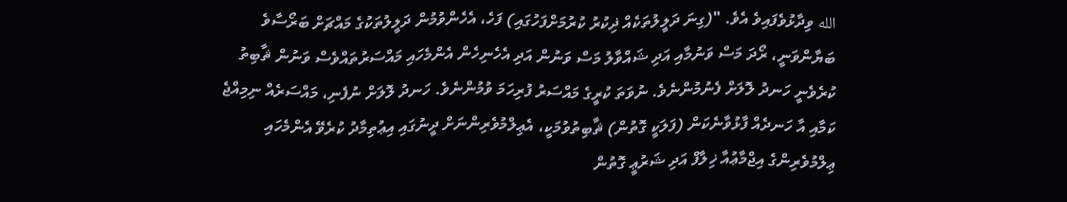الله ވިދާޅުވެފައިވެ އެވެ. "(ގިނަ ދަލީލުތަކެއް ޛިކުރު ކުރުމަށްފަހުގައި) ފަހެ، އެހެންވުމުން ދަލީލުތަކުގެ މައްޗަށް ބަރޯސާވެ ބަޔާންވަނީ، ރޯދަ މަސް ވަނުމާއި އަދި ޝައްވާލު މަސް ވަނުން އަދި އެހެނިހެން އެންމެހައި މައްސަރުތައްވެސް ވަނުން ޘާބިތު ކުރެވެނީ ހަނދު ލޮލަށް ފެނުމުންނެވެ. ނުވަތަ ކުރީގެ މައްސަރު ފުރިހަމަ ވުމުންނެވެ. ހަނދު ލޮލަށް ނުފެނި، މައްސަރެއް ނިމިއްޖެ ކަމާއި އާ ހަނދެއް ފާޅުވާނެކަން (ފަލަކީ ގޮތުން) ޘާބިތުވުމަކީ، އެޢިލްމުވެރިންނަށް ދީނުގައި އިޢުތިމާދު ކުރެވޭ އެންމެހައި ޢިލްމުވެރިންގެ އިޖްމާޢުއާ ޚިލާފް އަދި ޝަރުޢީ ގޮތުން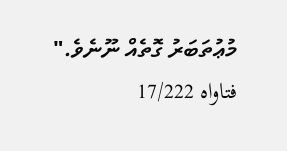މުޢުތަބަރު ގޮތެއް ނޫނެވެ." فتاواه 17/222